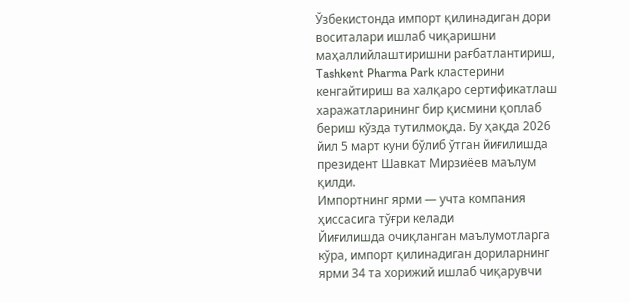Ўзбекистонда импорт қилинадиган дори воситалари ишлаб чиқаришни маҳаллийлаштиришни рағбатлантириш, Tashkent Pharma Park кластерини кенгайтириш ва халқаро сертификатлаш харажатларининг бир қисмини қоплаб бериш кўзда тутилмоқда. Бу ҳақда 2026 йил 5 март куни бўлиб ўтган йиғилишда президент Шавкат Мирзиёев маълум қилди.
Импортнинг ярми — учта компания ҳиссасига тўғри келади
Йиғилишда очиқланган маълумотларга кўра, импорт қилинадиган дориларнинг ярми 34 та хорижий ишлаб чиқарувчи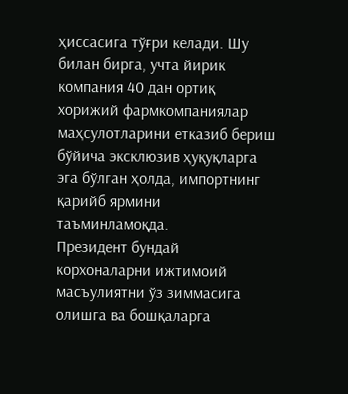ҳиссасига тўғри келади. Шу билан бирга, учта йирик компания 40 дан ортиқ хорижий фармкомпаниялар маҳсулотларини етказиб бериш бўйича эксклюзив ҳуқуқларга эга бўлган ҳолда, импортнинг қарийб ярмини таъминламоқда.
Президент бундай корхоналарни ижтимоий масъулиятни ўз зиммасига олишга ва бошқаларга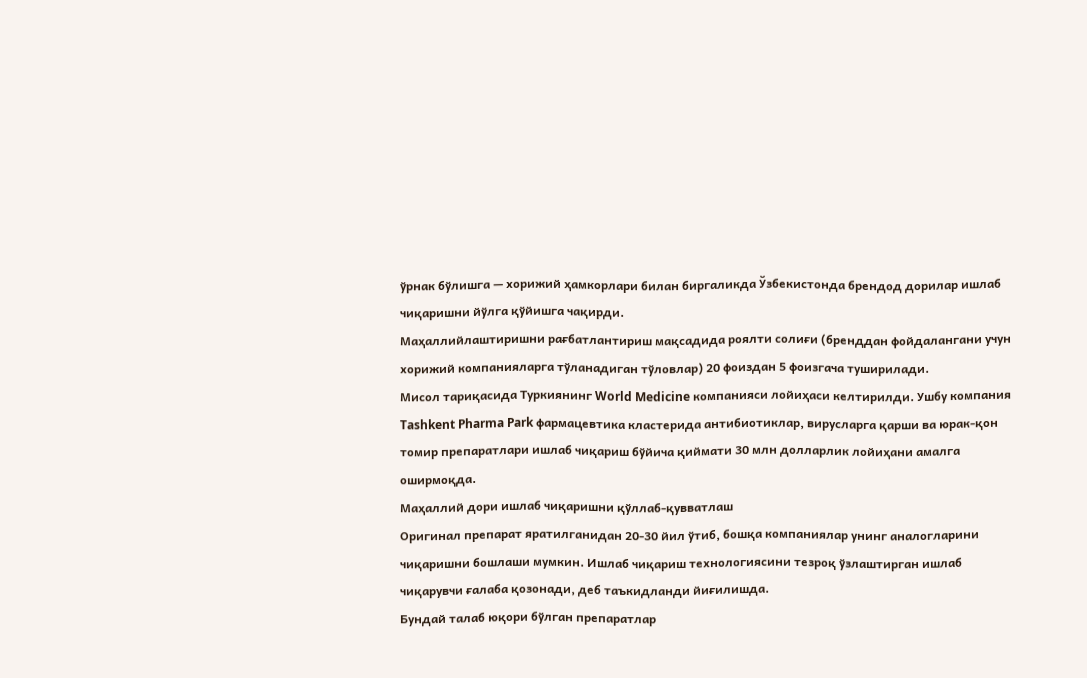ўрнак бўлишга — хорижий ҳамкорлари билан биргаликда Ўзбекистонда брендод дорилар ишлаб чиқаришни йўлга қўйишга чақирди.
Маҳаллийлаштиришни рағбатлантириш мақсадида роялти солиғи (бренддан фойдалангани учун хорижий компанияларга тўланадиган тўловлар) 20 фоиздан 5 фоизгача туширилади.
Мисол тариқасида Туркиянинг World Medicine компанияси лойиҳаси келтирилди. Ушбу компания Tashkent Pharma Park фармацевтика кластерида антибиотиклар, вирусларга қарши ва юрак-қон томир препаратлари ишлаб чиқариш бўйича қиймати 30 млн долларлик лойиҳани амалга оширмоқда.
Маҳаллий дори ишлаб чиқаришни қўллаб-қувватлаш
Оригинал препарат яратилганидан 20-30 йил ўтиб, бошқа компаниялар унинг аналогларини чиқаришни бошлаши мумкин. Ишлаб чиқариш технологиясини тезроқ ўзлаштирган ишлаб чиқарувчи ғалаба қозонади, деб таъкидланди йиғилишда.
Бундай талаб юқори бўлган препаратлар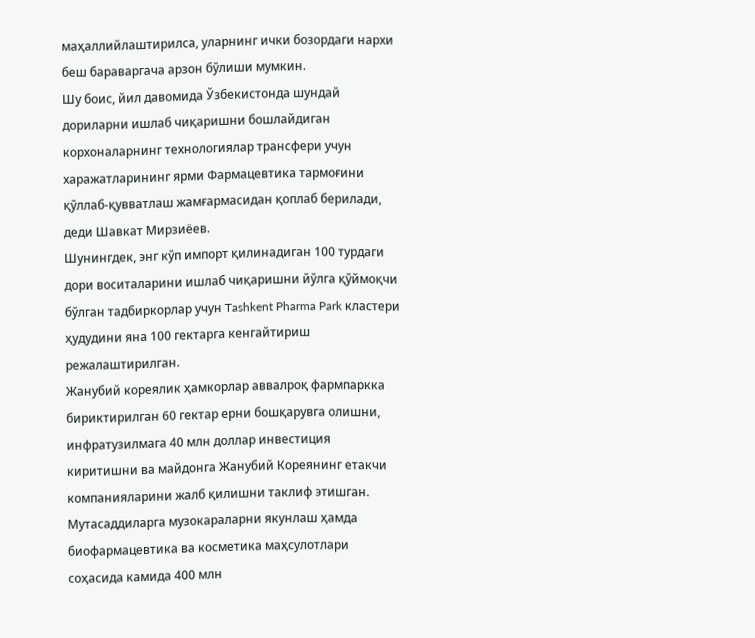маҳаллийлаштирилса, уларнинг ички бозордаги нархи беш бараваргача арзон бўлиши мумкин.
Шу боис, йил давомида Ўзбекистонда шундай дориларни ишлаб чиқаришни бошлайдиган корхоналарнинг технологиялар трансфери учун харажатларининг ярми Фармацевтика тармоғини қўллаб-қувватлаш жамғармасидан қоплаб берилади, деди Шавкат Мирзиёев.
Шунингдек, энг кўп импорт қилинадиган 100 турдаги дори воситаларини ишлаб чиқаришни йўлга қўймоқчи бўлган тадбиркорлар учун Tashkent Pharma Park кластери ҳудудини яна 100 гектарга кенгайтириш режалаштирилган.
Жанубий кореялик ҳамкорлар аввалроқ фармпаркка бириктирилган 60 гектар ерни бошқарувга олишни, инфратузилмага 40 млн доллар инвестиция киритишни ва майдонга Жанубий Кореянинг етакчи компанияларини жалб қилишни таклиф этишган.
Мутасаддиларга музокараларни якунлаш ҳамда биофармацевтика ва косметика маҳсулотлари соҳасида камида 400 млн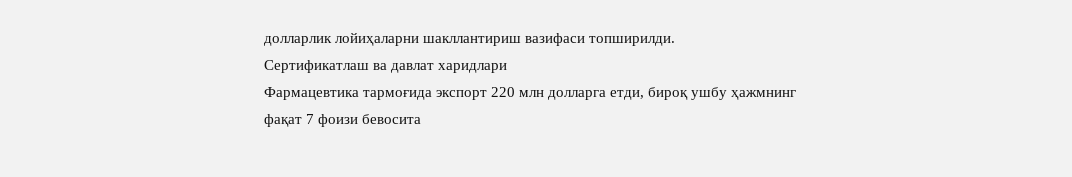долларлик лойиҳаларни шакллантириш вазифаси топширилди.
Сертификатлаш ва давлат харидлари
Фармацевтика тармоғида экспорт 220 млн долларга етди, бироқ ушбу ҳажмнинг фақат 7 фоизи бевосита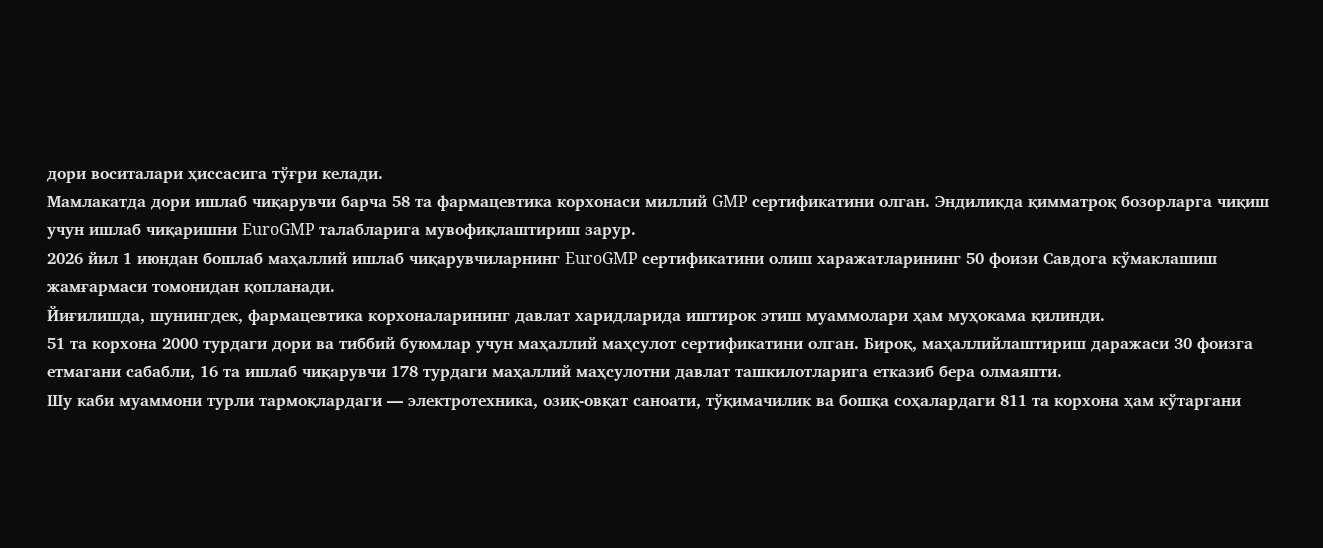дори воситалари ҳиссасига тўғри келади.
Мамлакатда дори ишлаб чиқарувчи барча 58 та фармацевтика корхонаси миллий GMP сертификатини олган. Эндиликда қимматроқ бозорларга чиқиш учун ишлаб чиқаришни EuroGMP талабларига мувофиқлаштириш зарур.
2026 йил 1 июндан бошлаб маҳаллий ишлаб чиқарувчиларнинг EuroGMP сертификатини олиш харажатларининг 50 фоизи Савдога кўмаклашиш жамғармаси томонидан қопланади.
Йиғилишда, шунингдек, фармацевтика корхоналарининг давлат харидларида иштирок этиш муаммолари ҳам муҳокама қилинди.
51 та корхона 2000 турдаги дори ва тиббий буюмлар учун маҳаллий маҳсулот сертификатини олган. Бироқ, маҳаллийлаштириш даражаси 30 фоизга етмагани сабабли, 16 та ишлаб чиқарувчи 178 турдаги маҳаллий маҳсулотни давлат ташкилотларига етказиб бера олмаяпти.
Шу каби муаммони турли тармоқлардаги — электротехника, озиқ-овқат саноати, тўқимачилик ва бошқа соҳалардаги 811 та корхона ҳам кўтаргани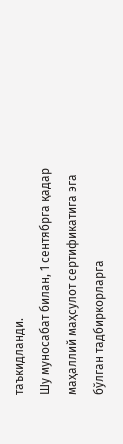таъкидланди.
Шу муносабат билан, 1 сентябрга қадар маҳаллий маҳсулот сертификатига эга бўлган тадбиркорларга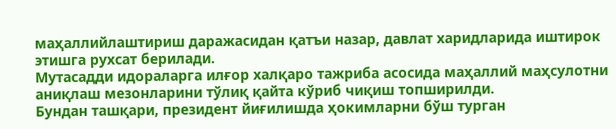маҳаллийлаштириш даражасидан қатъи назар, давлат харидларида иштирок этишга рухсат берилади.
Мутасадди идораларга илғор халқаро тажриба асосида маҳаллий маҳсулотни аниқлаш мезонларини тўлиқ қайта кўриб чиқиш топширилди.
Бундан ташқари, президент йиғилишда ҳокимларни бўш турган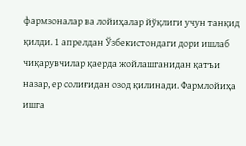фармзоналар ва лойиҳалар йўқлиги учун танқид қилди. 1 апрелдан Ўзбекистондаги дори ишлаб чиқарувчилар қаерда жойлашганидан қатъи назар, ер солиғидан озод қилинади. Фармлойиҳа ишга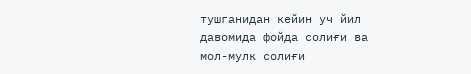тушганидан кейин уч йил давомида фойда солиғи ва мол-мулк солиғи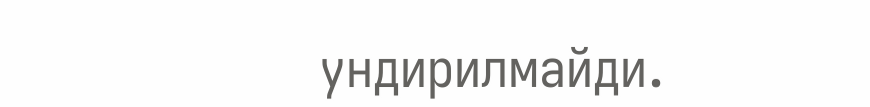ундирилмайди.